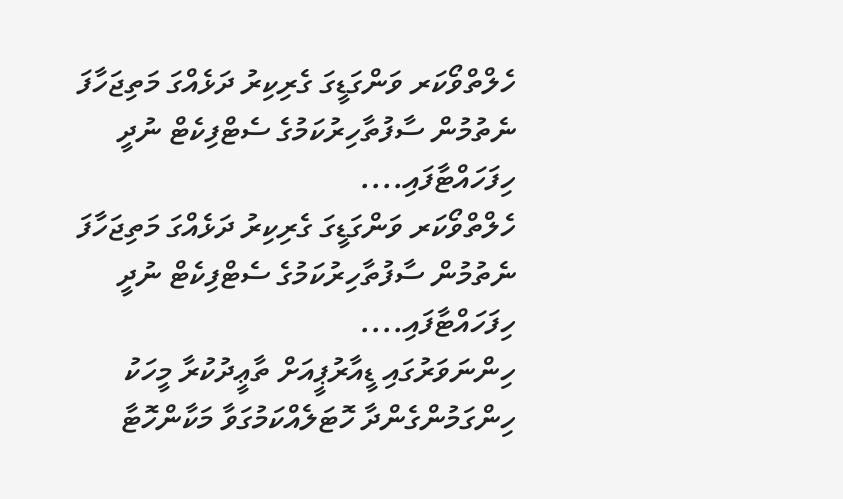ހެލްތްވޯކަރ ވަންގަޑީގަ ގެރިކިރު ދަޅެއްގަ މަތިޖަހާފަ ނެތުމުން ސާފުތާހިރުކަމުގެ ސެޓްފިކެޓް ނުދީ ހިފަހައްޓާފައި....
ހެލްތްވޯކަރ ވަންގަޑީގަ ގެރިކިރު ދަޅެއްގަ މަތިޖަހާފަ ނެތުމުން ސާފުތާހިރުކަމުގެ ސެޓްފިކެޓް ނުދީ ހިފަހައްޓާފައި....
ހިންނަވަރުގައި ޑީއާރުޕީއަށް ތާޢީދުކުރާ މީހަކު ހިންގަމުންގެންދާ ހޮޓަލެއްކަމުގަވާ މަކާންހޮޓާ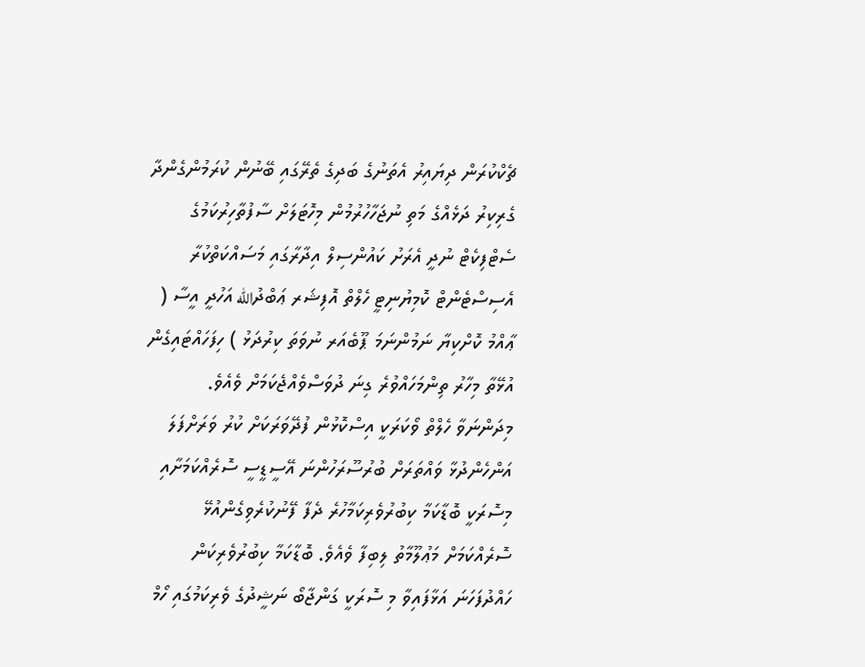ޗެކްކުރަން ދިޔައިރު އެތަނުގެ ބަދިގެ ތެރޭގައި ބޭނުން ކުރަމުންގެންދާ  ގެރިކިރު ދަޅެއްގެ މަތި ނުޖަހާހުރުމުން މިހޮޓަލަށް ސާފުތާހިރުކަމުގެ ސެޓްފިކެޓް ނުދީ އެރަށު ކައުންސިލް އިދާރާގައި މަސައްކަތްކުރާ އެސިސްޓެންޓް ކޮމިޔުނިޓީ ހެލްތް އޮފިޝަރ ޢަބްދުالله އަހުދީ އީސާ ( ޢާއްމު ކޮށްކިޔާ ނަމުންނަމަ ޕޫބެއަރ ނުވަތަ ކިރުދަޅު ) ހިފަހައްޓައިގެން އުޅޭތާ މިހާރު ތިންމަހައްވުރެ ގިނަ ދުވަސްވެއްޖެކަމަށް ވެއެވެ.
މިދަންނަވާ ހެލްތް ވޯކަރަކީ އިސްކޮޅުން ފުދޭވަރަކަށް ކުރު ވަރަށްފަލަ އަންހެންދުޅާ ވައްތަރަށް ބުރުސޫރަހުންނަ އޭސީޑީސީ ސޮރެއްކަމަށާއި މިސޮރަކީ ބޮޑާކަމާ ކިބުރުވެރިކަމާހުރެ ދެފާ ފޭނުކުރެވިގެންއުޅޭ ސޮރެއްކަމަށް މަޢުލޫމާތު ލިބިފާ ވެއެވެ. ބޮޑާކަމާ ކިބުރުވެރިކަން ހައްދުފަހަނަ އަޅާފައިވާ މި ސޮރަކީ ގަންޖާބޯ ނަޝީދުގެ ވެރިކަމުގައި ހޯމް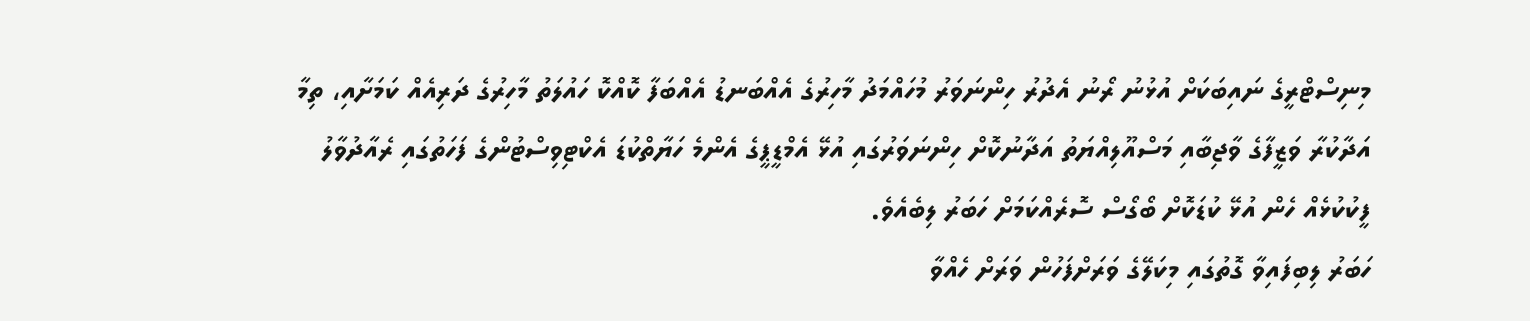މިނިސްޓްރީގެ ނައިބަކަށް އުޅުނު ރޯނު އެދުރު ހިންނަވަރު މުހައްމަދު މާހިރުގެ އެއްބަނޑު އެއްބަފާ ކޮއްކޮ ހައުލަތު މާހިރުގެ ދަރިއެއް ކަމަށާއި، ތިމާ އަދާކުރާ ވަޒީފާގެ ވާޖިބާއި މަސްއޫލިއްޔަތު އަދާނުކޮށް ހިންނަވަރުގައި އުޅޭ އެމްޑީޕީގެ އެންމެ ހަޔާތްކުޑަ އެކްޓިވިސްޓުންގެ ފަހަތުގައި ރެއާދުވާލު ފީކުކުޅެއް ހެން އުޅޭ ކުޑަކޮށް ބޯގޯސް ސޮރެއްކަމަށް ހަބަރު ލިބެއެވެ.
ހަބަރު ލިބިފައިވާ ގޮތުގައި މިކަލޭގެ ވަރަށްފަހުން ވަރަށް ހެއްވާ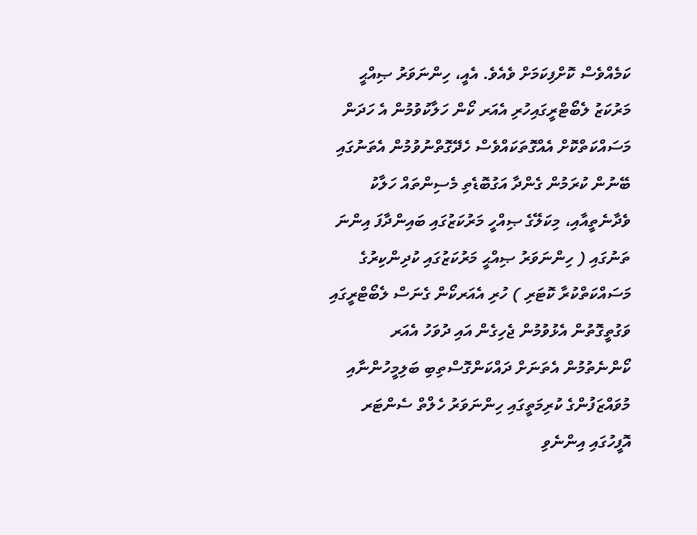ކަމެއްވެސް ކޮށްފިކަމަށް ވެއެވެ. އެއީ، ހިންނަވަރު ޞިއްޙީ މަރުކަޒު ލެބޯޓްރީގައިހުރި އެއަރ ކޯން ހަލާކުވުމުން އެ ހަދަން މަސައްކަތްކޮށް އެއްގޮތަކައްވެސް ހެދޭގޮތްނުވުމުން އެތަނުގައި ބޭނުން ކުރަމުން ގެންދާ އަގުބޮޑެތި މެސިންތައް ހަލާކު ވެދާނެތީއާއި، މިކަލޭގެ ޞިއްހީ މަރުކަޒުގައި ބައިންދާފަ އިންނަ ތަނުގައި ( ހިންނަވަރު ޞިއްޙީ މަރުކަޒުގައި ކުދިންކިރުގެ މަސައްކަތްކުރާ ކޮޓަރި ) ހުރި އެއަރކޯން ގެނަސް ލެބޯޓްރީގައި ވަގުތީގޮތުން އެޅުވުމުން ޖެހިގެން އައި ދުވަހު އެއަރ ކޯންނެތުމުން އެތަނަށް ދައްކަންގޮސްތިބި ބަލިމީހުންނާއި މުވައްޒަފުންގެ ކުރިމަތީގައި ހިންނަވަރު ހެލްތް ސެންޓަރ އޮފީހުގައި އިންނެވި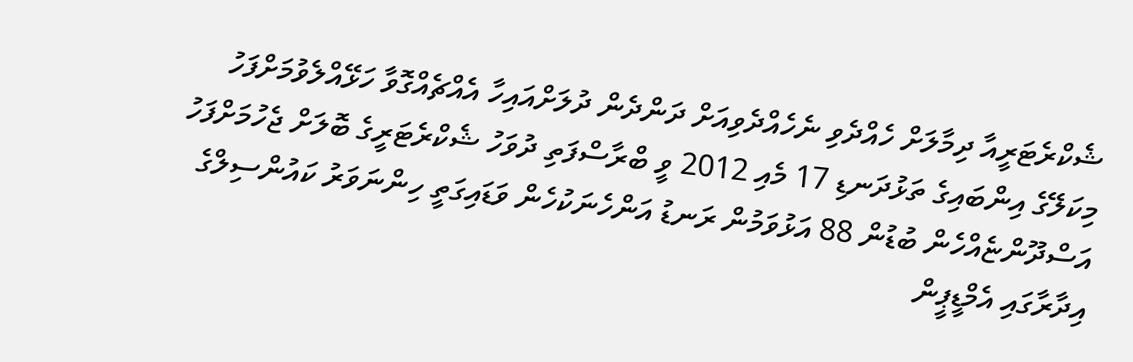ޝެކްރެޓަރީއާ ދިމާލަށް ހެއްދެވި ނެހެއްދެވިއަށް ދަންދެން ދުލަށްއައިހާ އެއްޗެއްގޮވާ ހަޅޭއްލެވުމަށްފަހު މިކަލޭގެ އިންބައިގެ ތަޅުދަނޑި 17 މެއި 2012 ވީ ބްރާސްފަތި ދުވަހު ޝެކްރެޓަރީގެ ބޮލަށް ޖެހުމަށްފަހު އަސްދޫންޏެއްހެން ބުޑުން 88 އަޅުވަމުން ރަނޑު އަންހެނަކުހެން ވަޑައިގަތީ ހިންނަވަރު ކައުންސިލްގެ އިދާރާގައި އެމްޑީޕީން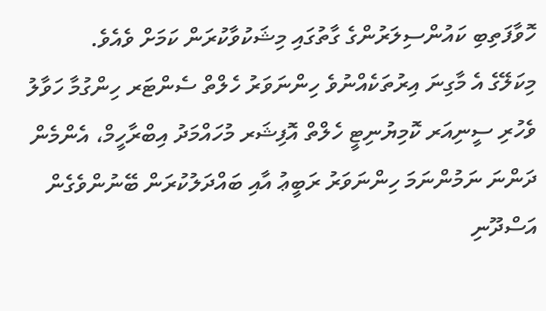ހޮވާފަތިބި ކައުންސިލަރުންގެ ގާތުގައި މިޝަކުވާކުރަން ކަމަށް ވެއެވެ.
މިކަލޭގެ އެ މާގިނަ އިރުތަކެއްނުވެ ހިންނަވަރު ހެލްތް ސެންޓަރ ހިންގުމާ ހަވާލު ވެހުރި ސީނިއަރ ކޮމިޔުނިޓީ ހެލްތް އޮފިޝަރ މުހައްމަދު އިބްރާހީމް، އެންމެން ދަންނަ ނަމުންނަމަ ހިންނަވަރު ރަބީޢު އާއި ބައްދަލުކުރަން ބޭނުންވެގެން އަސްދޫނި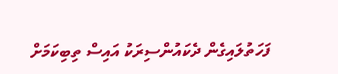ފަހަތުލައިގެން ދެކައުންސިރަކު އައިސް ތިބިކަމަށް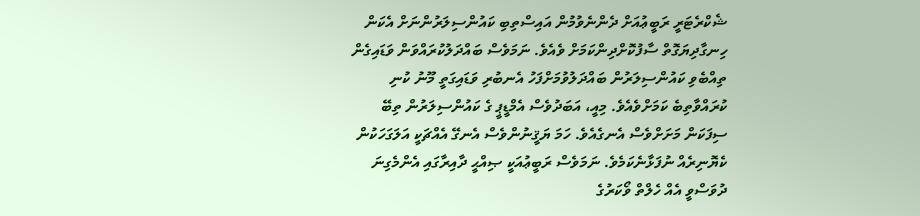ޝެކްރެޓަރީ ރަބީޢުއަށް ދެންނެވުމުން އައިސްތިބި ކައުންސިލަރުންނަށް އެކަން ހިނގާދިޔަގޮތް ސާފުކޮށްދިންކަމަށް ވެއެވެ. ނަމަވެސް ބައްދަލުކުރައްވަން ވަޑައިގެން ތިއްބެވި ކައުންސިލަރުން ބައްދަލުވުމަށްފަހު އެނބުރި ވަޑައިގަތީ މޫނު ކުނި ކުރައްވާތިބެ ކަމަށްވެއެވެ. މިއީ، އަބަދުވެސް އެމްޑީޕީ ގެ ކައުންސިލަރުން ތިބޭ ސިފަކަން މަށަށްވެސް އެނގެއެވެ. ހަމަ ޔަޤީނުންވެސް އެނގޭ އެއްޗަކީ އަލަގަހަކުން ކެޔޮނިރެއް ނުފަޅާނެކަމެވެ. ނަމަވެސް ރަބީޢުއަކީ ޞިއްޙީ ދާއިރާގައި އެންމެގިނަ ދުވަސްވީ އެއް ހެލްތް ވޯކަރުގެ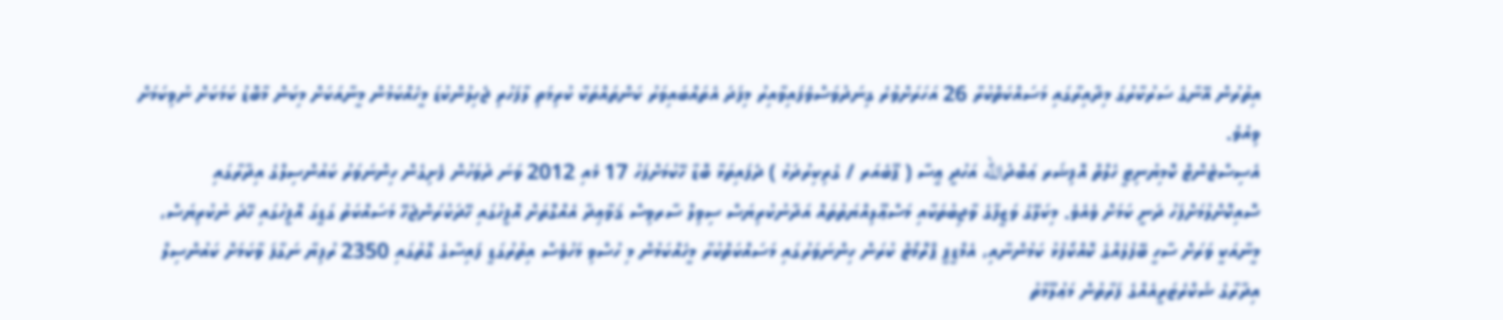އިތުރުން އޭނާގެ ސަރުކާރުގަ މިދާއިރާގައި މަސައްކަތްކުރާ 26 އަހަރަށްވުރެ ގިނަދުވަސްވެފައިވާއިރު މިފަދަ އެތައްބައިވަރު ކަންތައްތަކާ ކުރިމަތި ލާފަހުރި ޖެހިލުންކުޑަ މީހެއްކަމުން މީނާއަކަށް މިކަން މާބޮޑު ކަމަކަށް ނުވިކަމަށް ވިއެވެ.
އެސިސްޓެންޓް ކޮމިޔުނިޓީ ހެލްތް އޮފިޝަރ ޢަބްދުالله އަހުދީ ޢީސާ ( ޕޫބެއަރ / ގެރިކިރުދަޅު ) ދެފައިތަޅާ ބޮޑާ ހޭކުމަށްފަހު 17 މެއި 2012 ވަނަ ދުވަހުން ފެށިގެން ހިންނަވަރު ކައުންސިލްގެ އިދާރާގައި ސޮއިކޮށްލުމަށްފަހު ދަނީ ކަމަށް ވެއެވެ. މިކަލޭގެ ވަޒީފާގެ ވާޖިބުތަކާއި މަސްޢޫލިއްޔަތުތައް އަދާނުކުރިޔަސް ސިވިލް ސާރވިސް ޤަވާޢިދާ އެއްގޮތަށް އޮފީހުގައި ހޭދަކުރަންޖެހޭ މަސައްކަތު ގަޑީގަ އޮފީހުގައި ހޭދަ ނުކުރިޔަސް، މީނާއަކީ ވަރަށް ސާހީ ބޭފުލެއްގެ ކޮއްކޯފުޅު ކަމުންނާއި، އެމްޑީޕީ ޕްރޮމޯޓް ކުރަން ހިންނަވަރުގައި މަސައްކަތްކުރާ މީހެއްކަމުން މި ހުސްވި މަހުވެސް އިތުރުގަޑީ ފައިސާގެ ގޮތުގައި 2350 ރުފިޔާ ނަގާފަ ވާކަމަށް ކައުންސިލް އިދާރާގެ ޝެކްރެޓަރީއެއްގެ ފަރާތުން މަޢުލޫމާތު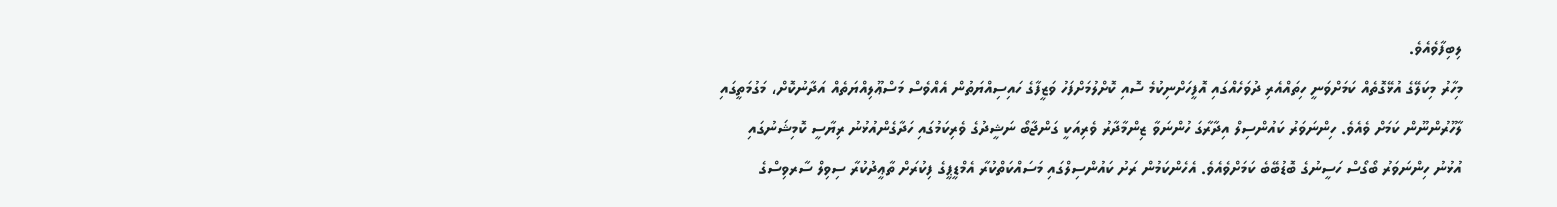ލިބިފާވެއެވެ.
މިހާރު މިކަލޭގެ އުޅޭގޮތެއް ކަމަށްވަނީ ހިތައްއެރި ދުވަހެއްގައި އޮފީހަށްނިކުމެ ސޮއި ކޮށްލުމަށްފަހު ވަޒީފާގެ ހައިސިއްޔަތުން އެއްވެސް މަސްޢޫލިއްޔަތެއް އަދާނުކޮށް، މަގުމަތީގައި ލާހޫރުންނޫން ކަމަށް ވެއެވެ. ހިންނަވަރު ކައުންސިލް އިދާރާގަ ހުންނަވާ ޒިންމާދާރު ވެރިއަކީ ގަންޖާބޯ ނަޝީދުގެ ވެރިކަމުގައި ހަދާގެންއުޅުނު ރިޔާސީ ކޮމިޝަނުގައި އުޅުނު ހިންނަވަރު ބޯގޯސް ހަސީނުގެ ބޮޑުބޭބެ ކަމަށްވެއެވެ. އެހެންކަމުން ރަށު ކައުންސިލްގައި މަސައްކަތްކުރާ އެމްޑީޕީގެ ފިކުރަށް ތާޢީދުކުރާ ސިވިލް ސާރވިސްގެ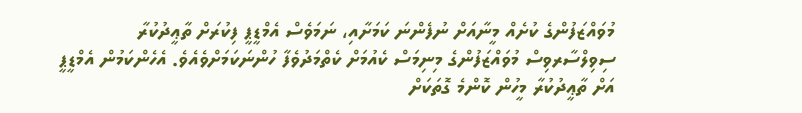މުވައްޒަފުންގެ ކުށެއް މީނާއަށް ނުފެންނަ ކަމަށާއި، ނަމަވެސް އެމްޑީޕީ ފިކުރަށް ތާޢީދުކުރާ ސިވިލްސާރވިސް މުވައްޒަފުންގެ މިނިމަސް ކެއުމަށް ކެތްމަދުވެފާ ހުންނަކަމަށްވެއެވެ. އެހެންކަމުން އެމްޑީޕީ އަށް ތާޢީދުކުރާ މީހުން ކޮންމެ ގޮތަކަށް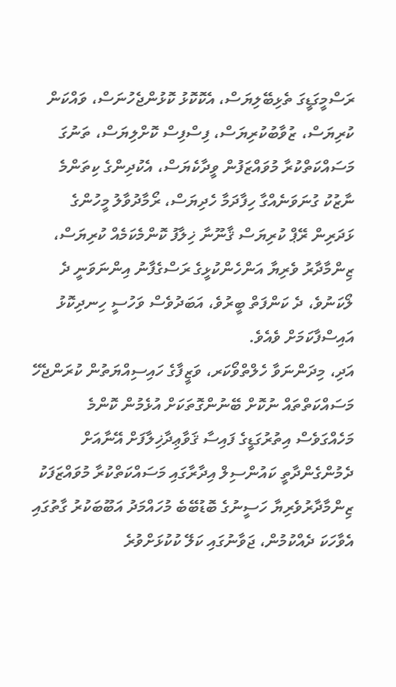ރަސްމީގަޑީގަ ތެޅިބޭލިޔަސް، އެކޮކޮޅު ކޮޅުންޖެހުނަސް، ވައްކަން ކުރިޔަސް، ޒުވާބުކުރިޔަސް، ފިސްފިސް ކޮށްލިޔަސް، ތަނުގަ މަސައްކަތްކުރާ މުވައްޒަފުން ވީދާކެޔަސް، އެކުދިންގެ ކިތަންމެ ނާޒުކު ގުނަވަނެއްގާ ހިފާދަމާ ހެދިޔަސް، ރޯމާދުވާލު މީހުންގެ ޅަދަރިން ރޭޕް ކުރިޔަސް ޤާނޫނާ ޚިލާފު ކޮންމެކަމެއް ކުރިޔަސް، ޒިންމާދާރު ވެރިޔާ އަންހެންކުޅީގެ ރަސްގެފާނު އިންނަވަނީ ދެ ލޯކަނުވެ، ދެ ކަންފަތް ބީރުވެ، އަބަދުވެސް ވަހުސީ ހިނދިކޮޅު އައިސްފާކަމަށް ވެއެވެ.
އަދި، މިދަންނަވާ ހެލްތްވޯކަރ، ވަޒީފާގެ ހައިސިއްޔަތުން ކުރަންޖެހޭ މަސައްކަތްތައް ނުކޮށް ބޭނުންގޮތަކަށް އުޅެމުން ކޮންމެ މަހެއްގަވެސް އިތުރުގަޑީގެ ފައިސާ ޤަވާޢިދާޚިލާފަށް އޭނާއަށް ދެމުންގެންދާތީ ކައުންސިލް އިދާރާގައި މަސައްކަތްކުރާ މުވައްޒަފަކު ޒިންމާދާރުވެރިޔާ ހަސީނުގެ ބޮޑުބޭބެ މުހައްމަދު އަބޫބަކުރު ގާތުގައި އެވާހަކަ ދެއްކުމުން، ޖަވާނުގައި ކަލޭ ކުކުޅަށްވުރެ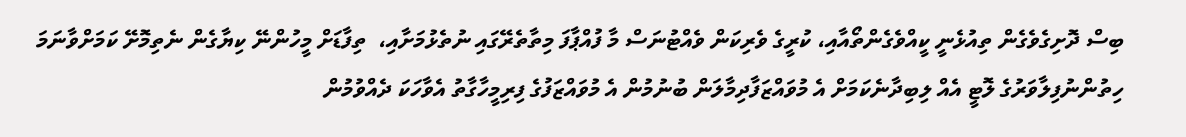ބިސް ދޮށިގެވެގެން ތިއުޅެނީ ކީއްވެގެންތޯއާއި، ކުރީގެ ވެރިކަން ވެއްޓުނަސް މާ ފުއްޕާފަ މިތާތެރޭގައި ނުތެޅުމަށާއި،  ތިފާޑަށް މީހުންނޭ ކިޔާގެން ނެތިމޮށޭ ކަމަށްވާނަމަ ހިތުންނުފިލާވަރުގެ ލޮޓީ އެއް ލިބިދާނެކަމަށް އެ މުވައްޒަފާދިމާލަން ބުނުމުން އެ މުވައްޒަފުގެ ފިރިމީހާގާތު އެވާހަކަ ދެއްވުމުން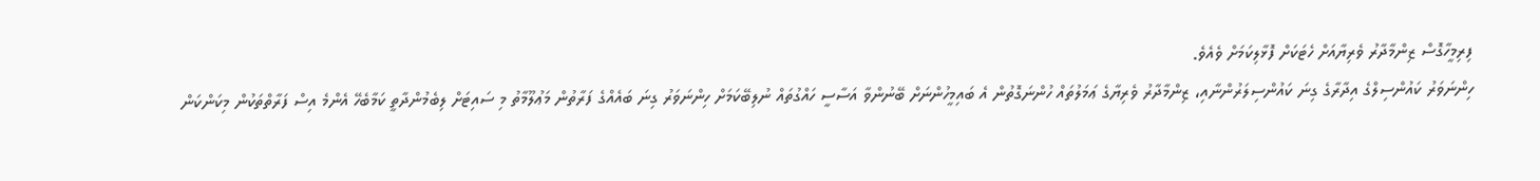ފިރިމީހާގޮސް ޒިންމާދާރު ވެރިޔާއަށް ހެޓަކަށް ފޮޅާލިކަމަށް ވެއެވެ.
ހިންނަވަރު ކައުންސިލްގެ އިދާރާގެ ގިނަ ކައުންސިލަރުންނާއި، ޒިންމާދާރު ވެރިޔާގެ ޢަމަލުތައް ހުންނަގޮތުން އެ ބައިމީހުންނަށް ބޭނުންވާ އަސާސީ ހައްގުތައް ނުލިބޭކަމަށް ހިންނަވަރު ގިނަ ބައެއްގެ ފަރާތުން މަޢުލޫމާތު މި ސައިޓަށް ލިބެމުންދާތީ ކަމާބެހޭ އެންމެ އިސް ފަރާތްތަކުން މިކަންކަން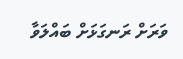ވަރަށް ރަނގަޅަށް ބައްލަވާ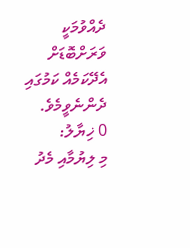ދެއްވުމަކީ ވަރަށްބޮޑަށް އެދޭކަމެއް ކަމުގައި ދެންނެވީމެވެ.
0 ޚިޔާލު:
މި ލިޔުމާއި މެދު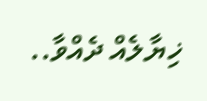ޚިޔާލެއް ދެއްވާ..